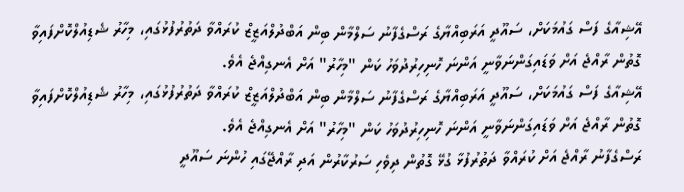އޭޝިއާގެ ފަސް ގައުމަކަށް، ސައޫދީ އަރަބިއްޔާގެ ރަސްގެފާނު ސަލްމާން ބިން އަބްދުލްއަޒީޒް ކުރައްވާ ދަތުރުފުޅުގައި، މިހާރު ޝެޑިއުލްކޮށްފައިވާ ގޮތުން ރާއްޖެ އަށް ވަޑައިގަންނަވާނީ އަންނަ ހޮނިހިރުދުވަހު ކަން "މިހާރު" އަށް އެނގިއްޖެ އެވެ.
އޭޝިއާގެ ފަސް ގައުމަކަށް، ސައޫދީ އަރަބިއްޔާގެ ރަސްގެފާނު ސަލްމާން ބިން އަބްދުލްއަޒީޒް ކުރައްވާ ދަތުރުފުޅުގައި، މިހާރު ޝެޑިއުލްކޮށްފައިވާ ގޮތުން ރާއްޖެ އަށް ވަޑައިގަންނަވާނީ އަންނަ ހޮނިހިރުދުވަހު ކަން "މިހާރު" އަށް އެނގިއްޖެ އެވެ.
ރަސްގެފާނު ރާއްޖެ އަށް ކުރައްވާ ދަތުރުފުޅާ ގުޅޭ ގޮތުން ދިވެހި ސަރުކާރުން އަދި ރާއްޖޭގައި ހުންނަ ސައޫދީ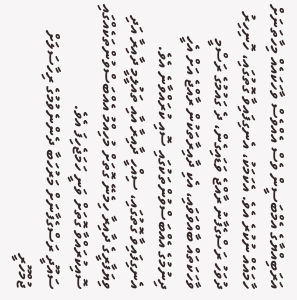އަރަބިއްޔާގެ އެމްބަސީން ވެސް އެއްވެސް ވާހަކައެއް މިހާތަނަށް ހާމައެއް ނުކުރެ އެވެ. އެކަމަކު، އެނގިފައިވާ ގޮތުގައި، ހޮނިހިރު ދުވަހު ރަސްގެފާނު ރާއްޖެ ވަޑައިގެން، ދެ ގައުމުގެ ރަސްމީ ވާހަކަތައް ބާއްވަވައި، އެކި ދާއިރާތަކުން ރާއްޖެ އަށް އެހީ ދިނުމުގެ އެއްބަސްވުންތަކުގައި ސޮއި ކުރައްވާނެ އެވެ.
އެނގިފައިވާ ގޮތުގައި، ސިއްހީ ދާއިރާ އާއި ތައުލީމީ ދާއިރާ އަދި ވިޔަފާރީގެ ދާއިރާ ހިމެނޭ ގޮތަށް މުހިއްމު އެއްބަސްވުންތަކެއްގައި ސޮއިކުރައްވާ ގޮތަށް ވަނީ ހަމަޖެހިފަ އެވެ.
ސައޫދީ ރަސްގެފާނަށް މަރުހަބާ ދެންނެވުމުގެ ރިހާސަލަށް ޖުމްހޫރީ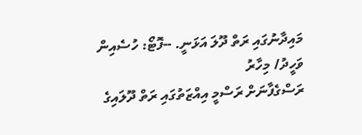މައިދާނުގައި ރަތް ދޫލަ އަޅަނީ. --ފޮޓޯ: ހުސެއިން ވަހީދު/ މިހާރު
ރަސްގެފާނަށް ރަސްމީ އިއްޒަތުގައި ރަތް ދޫލައިގެ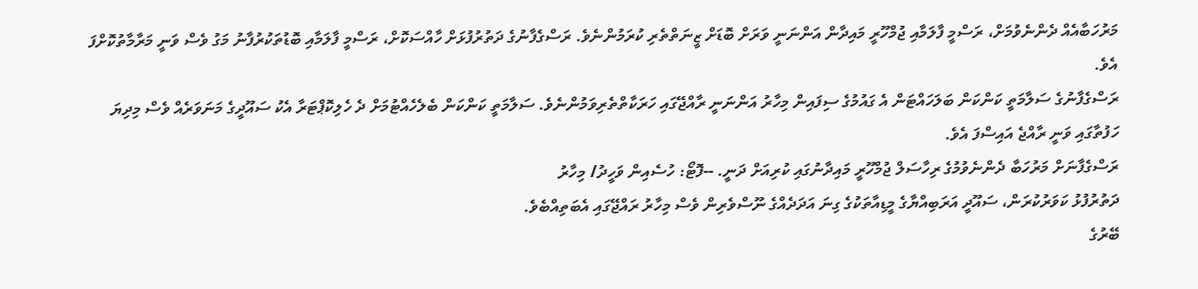މަރުހަބާއެއް ދެންނެވުމަށް، ރަސްމީ ފާލަމާއި ޖުމްހޫރީ މައިދާން އަންނަނީ ވަރަށް ބޮޑަށް ޒީނަތްތެރި ކުރަމުންނެވެ. ރަސްގެފާނުގެ ދަތުރުފުޅަށް ހާއްސަކޮށް، ރަސްމީ ފާލަމާއި ބޮޑުތަކުރުފާނު މަގު ވެސް ވަނީ މަރާމާތުކޮށްފަ އެވެ.
ރަސްގެފާނުގެ ސަލާމަތީ ކަންކަން ބަލަހައްޓަން އެ ގައުމުގެ ސިފައިން މިހާރު އަންނަނީ ރާއްޖޭގައި ހަރަކާތްތެރިވަމުންނެވެ. ސަލާމަތީ ކަންކަން ބެލެހެއްޓުމަށް ދެ ހެލިކޮޕްޓަރާ އެކު ސައޫދީގެ މަނަވަރެއް ވެސް މިދިޔަ ހަފުތާގައި ވަނީ ރާއްޖެ އައިސްފަ އެވެ.
ރަސްގެފާނަށް މަރުހަބާ ދެންނެވުމުގެ ރިހާސަލް ޖުމްހޫރީ މައިދާނުގައި ކުރިއަށް ދަނީ. --ފޮޓޯ: ހުސެއިން ވަހީދު/ މިހާރު
ދަތުރުފުޅު ކަވަރުކުރަން، ސައޫދީ އަރަބިއްޔާގެ މީޑިއާތަކުގެ ގިނަ އަދަދެއްގެ ނޫސްވެރިން ވެސް މިހާރު ރައްޖޭގައި އެބަތިއްބެވެ.
ބޭރުގެ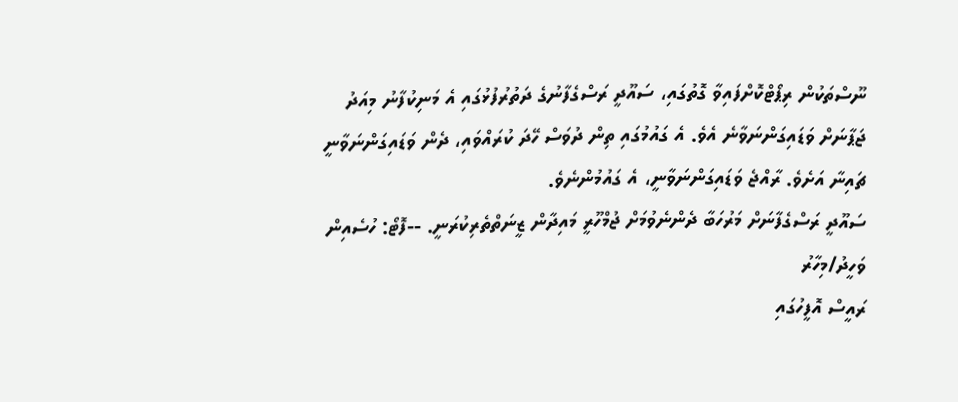ނޫސްތަކުން ރިޕޯޓްކޮށްފައިވާ ގޮތުގައި، ސައޫދީ ރަސްގެފާނުގެ ދަތުރުފުޅުގައި އެ މަނިކުފާނު މިއަދު ޖަޕާނަށް ވަޑައިގަންނަވާނެ އެވެ. އެ ގައުމުގައި ތިން ދުވަސް ހޭދަ ކުރައްވައި، ދެން ވަޑައިގަންނަވާނީ ޗައިނާ އަށެވެ. ރާއްޖެ ވަޑައިގަންނަވާނީ، އެ ގައުމުންނެވެ.
ސައޫދީ ރަސްގެފާނަށް މަރުހަބާ ދެންނެވުމަށް ޖުމްހޫރީ މައިދާން ޒީނަތްތެރިކުރަނީ. --ފޮޓޯ: ހުސެއިން ވަހީދު/މިހާރު
ރައީސް އޮފީހުގައި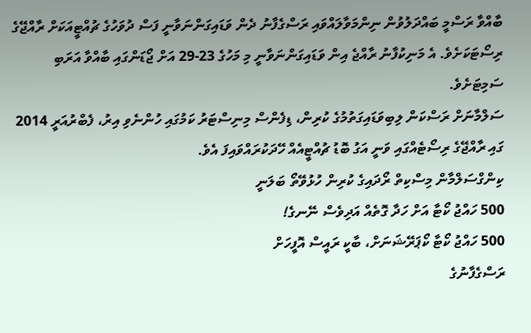ބާއްވާ ރަސްމީ ބައްދަލުވުން ނިންމަވާލައްވައި ރަސްގެފާނު ދެން ވަޑައިގަންނަވާނީ ފަސް ދުވަހުގެ ޗުއްޓީއަކަށް ރާއްޖޭގެ ރިސޯޓަކަށެވެ. އެ މަނިކުފާނު ރާއްޖެ އިން ވަޑައިގަންނަވާނީ މި މަހުގެ 23-29 އަށް ޖޯޑަންގައި ބާއްވާ އަރަބި ސަމިޓަށެވެ.
ސަލްމާނަށް ރަސްކަން ލިބިވަޑައިގަތުމުގެ ކުރިން، ޑިފެންސް މިނިސްޓަރު ކަމުގައި ހުންނެވި އިރު، ފެބްރުއަރީ 2014 ގައި ރާއްޖޭގެ ރިސޯޓެއްގައި ވަނީ އަގު ބޮޑު ޗުއްޓީއެއް ހޭދަކުރައްވައިފަ އެވެ.
ކިންގްސަލްމާން މިސްކިތް ރޯދައިގެ ކުރިން ހުޅުވޭތޯ ބަލަނީ
500 ހައްޖު ކޯޓާ އަށް ހަދާ ގޮތެއް އަދިވެސް ނޭނގެ!
500 ހައްޖު ކޯޓާ ކޯޕަރޭޝަނަށް، ބާކީ ރައީސް އޮފީހަށް
ރަސްގެފާނުގެ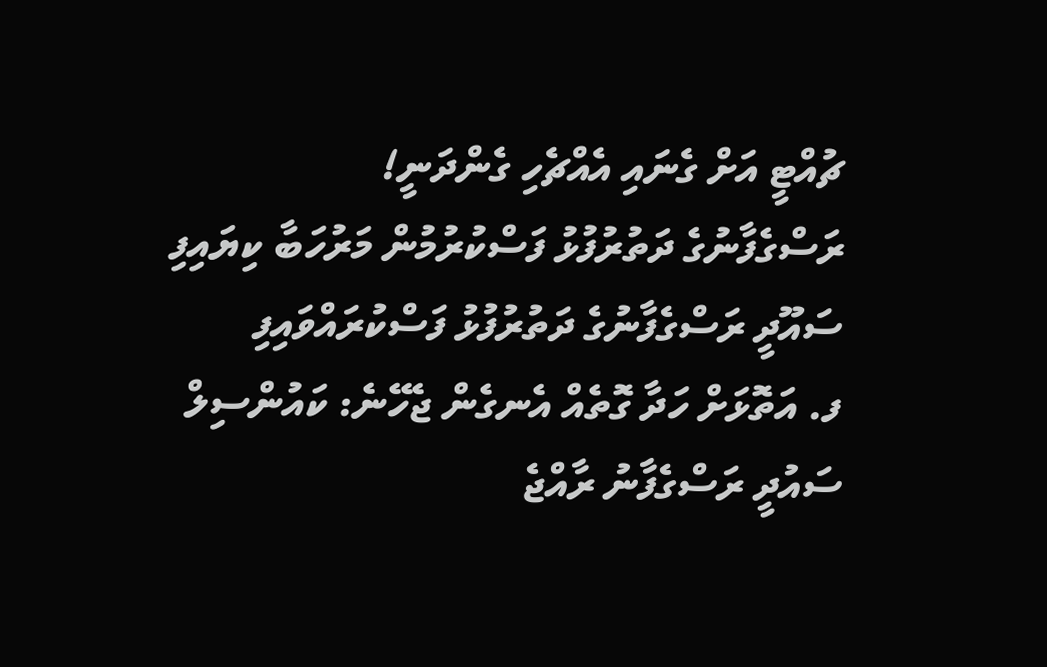ޗުއްޓީ އަށް ގެނައި އެއްޗެހި ގެންދަނީ!
ރަސްގެފާނުގެ ދަތުރުފުޅު ފަސްކުރުމުން މަރުހަބާ ކިޔައިފި
ސައޫދީ ރަސްގެފާނުގެ ދަތުރުފުޅު ފަސްކުރައްވައިފި
ފ. އަތޮޅަށް ހަދާ ގޮތެއް އެނގެން ޖެހޭނެ: ކައުންސިލް
ސައުދީ ރަސްގެފާނު ރާއްޖެ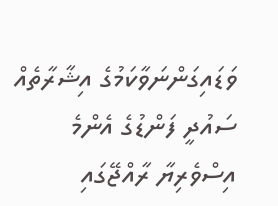ވަޑައިގަންނަވާކަމުގެ އިޝާރާތެއް
ސައުދީ ފަންޑުގެ އެންމެ އިސްވެރިޔާ ރާއްޖޭގައި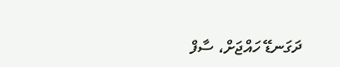ދަގަނޑޭ ހައްޖަށް، ސާފް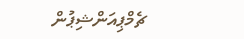ޗެމްޕިއަންޝިޕުން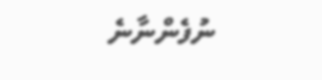ނުފެންނާނެ